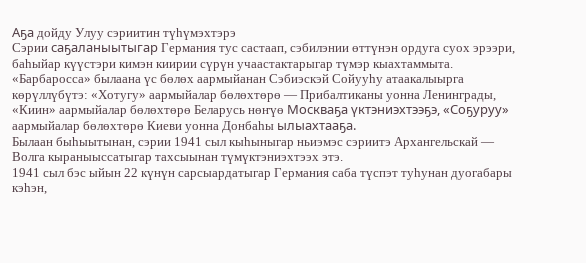Аҕа дойду Улуу сэриитин түһүмэхтэрэ
Сэрии саҕаланыытыгар Германия тус састаап, сэбилэнии өттүнэн ордуга суох эрээри, баһыйар күүстэри кимэн киирии сүрүн учаастактарыгар түмэр кыахтаммыта.
«Барбаросса» былаана үс бөлөх аармыйанан Сэбиэскэй Сойууһу атаакалыырга көрүллүбүтэ: «Хотугу» аармыйалар бөлөхтөрө — Прибалтиканы уонна Ленинграды, «Киин» аармыйалар бөлөхтөрө Беларусь нөҥүө Москваҕа үктэниэхтээҕэ, «Соҕуруу» аармыйалар бөлөхтөрө Киеви уонна Донбаһы ылыахтааҕа.
Былаан быһыытынан, сэрии 1941 сыл кыһыныгар ньиэмэс сэриитэ Архангельскай — Волга кыраныыссатыгар тахсыынан түмүктэниэхтээх этэ.
1941 сыл бэс ыйын 22 күнүн сарсыардатыгар Германия саба түспэт туһунан дуогабары кэһэн,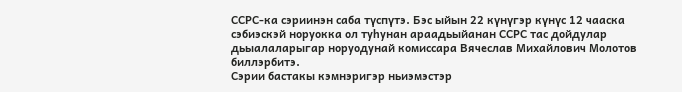ССРС-ка сэриинэн саба түспүтэ. Бэс ыйын 22 күнүгэр күнүс 12 чааска сэбиэскэй норуокка ол туһунан араадьыйанан ССРС тас дойдулар дьыалаларыгар норуодунай комиссара Вячеслав Михайлович Молотов биллэрбитэ.
Сэрии бастакы кэмнэригэр ньиэмэстэр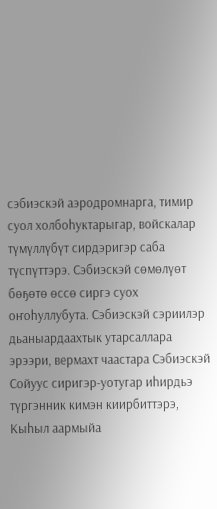сэбиэскэй аэродромнарга, тимир суол холбоһуктарыгар, войскалар түмүллүбүт сирдэригэр саба түспүттэрэ. Сэбиэскэй сөмөлүөт бөҕөтө өссө сиргэ суох оҥоһуллубута. Сэбиэскэй сэриилэр дьаныардаахтык утарсаллара эрээри, вермахт чаастара Сэбиэскэй Сойуус сиригэр-уотугар иһирдьэ түргэнник кимэн киирбиттэрэ, Кыһыл аармыйа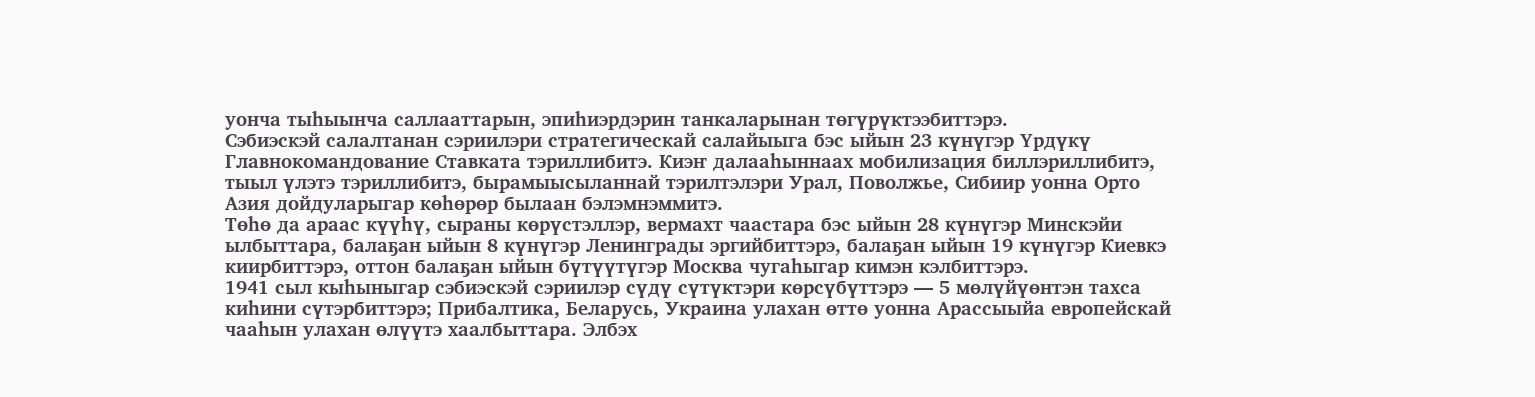уонча тыһыынча саллааттарын, эпиһиэрдэрин танкаларынан төгүрүктээбиттэрэ.
Сэбиэскэй салалтанан сэриилэри стратегическай салайыыга бэс ыйын 23 күнүгэр Үрдүкү Главнокомандование Ставката тэриллибитэ. Киэҥ далааһыннаах мобилизация биллэриллибитэ, тыыл үлэтэ тэриллибитэ, бырамыысыланнай тэрилтэлэри Урал, Поволжье, Сибиир уонна Орто Азия дойдуларыгар көһөрөр былаан бэлэмнэммитэ.
Төһө да араас күүһү, сыраны көрүстэллэр, вермахт чаастара бэс ыйын 28 күнүгэр Минскэйи ылбыттара, балаҕан ыйын 8 күнүгэр Ленинграды эргийбиттэрэ, балаҕан ыйын 19 күнүгэр Киевкэ киирбиттэрэ, оттон балаҕан ыйын бүтүүтүгэр Москва чугаһыгар кимэн кэлбиттэрэ.
1941 сыл кыһыныгар сэбиэскэй сэриилэр сүдү сүтүктэри көрсүбүттэрэ — 5 мөлүйүөнтэн тахса киһини сүтэрбиттэрэ; Прибалтика, Беларусь, Украина улахан өттө уонна Арассыыйа европейскай чааһын улахан өлүүтэ хаалбыттара. Элбэх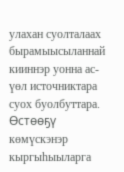улахан суолталаах бырамыысыланнай кииннэр уонна ас-үөл источниктара суох буолбуттара.
Өстөөҕү көмүскэнэр кыргыһыыларга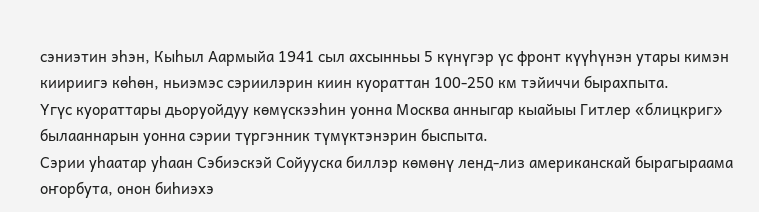сэниэтин эһэн, Кыһыл Аармыйа 1941 сыл ахсынньы 5 күнүгэр үс фронт күүһүнэн утары кимэн киириигэ көһөн, ньиэмэс сэриилэрин киин куораттан 100-250 км тэйиччи бырахпыта.
Үгүс куораттары дьоруойдуу көмүскээһин уонна Москва анныгар кыайыы Гитлер «блицкриг» былааннарын уонна сэрии түргэнник түмүктэнэрин быспыта.
Сэрии уһаатар уһаан Сэбиэскэй Сойууска биллэр көмөнү ленд-лиз американскай бырагыраама оҥорбута, онон биһиэхэ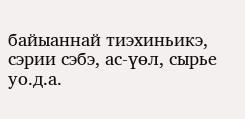байыаннай тиэхиньикэ, сэрии сэбэ, ас-үөл, сырье уо.д.а.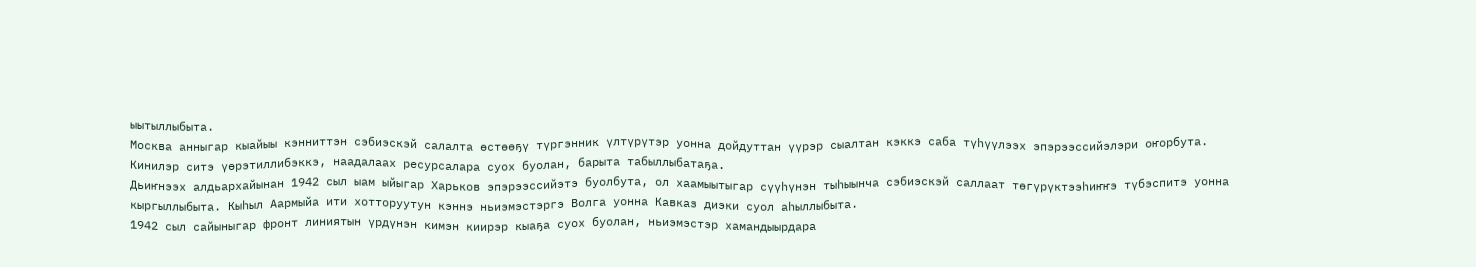ыытыллыбыта.
Москва анныгар кыайыы кэнниттэн сэбиэскэй салалта өстөөҕү түргэнник үлтүрүтэр уонна дойдуттан үүрэр сыалтан кэккэ саба түһүүлээх эпэрээссийэлэри оҥорбута. Кинилэр ситэ үөрэтиллибэккэ, наадалаах ресурсалара суох буолан, барыта табыллыбатаҕа.
Дьиҥнээх алдьархайынан 1942 сыл ыам ыйыгар Харьков эпэрээссийэтэ буолбута, ол хаамыытыгар сүүһүнэн тыһыынча сэбиэскэй саллаат төгүрүктээһиҥҥэ түбэспитэ уонна кыргыллыбыта. Кыһыл Аармыйа ити хотторуутун кэннэ ньиэмэстэргэ Волга уонна Кавказ диэки суол аһыллыбыта.
1942 сыл сайыныгар фронт линиятын үрдүнэн кимэн киирэр кыаҕа суох буолан, ньиэмэстэр хамандыырдара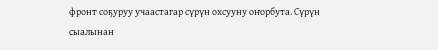фронт соҕуруу учаастагар сүрүн охсууну оҥорбута. Сүрүн сыалынан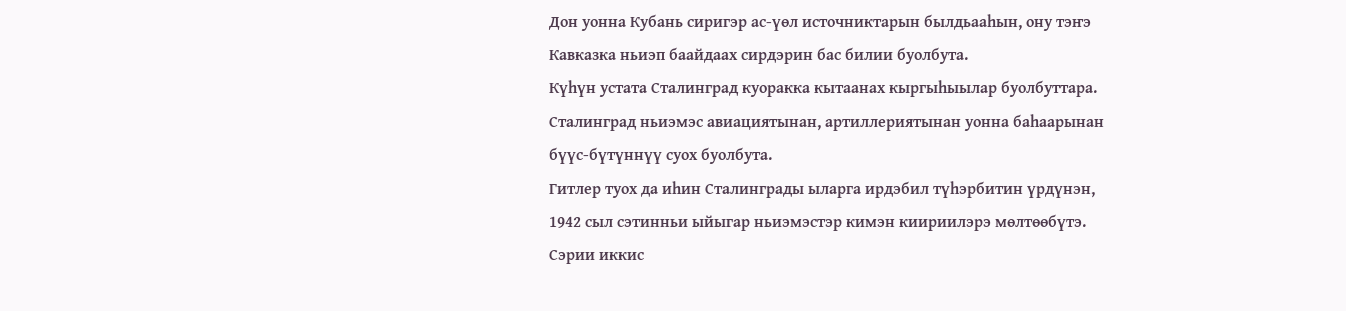Дон уонна Кубань сиригэр ас-үөл источниктарын былдьааһын, ону тэҥэ Кавказка ньиэп баайдаах сирдэрин бас билии буолбута.
Күһүн устата Сталинград куоракка кытаанах кыргыһыылар буолбуттара. Сталинград ньиэмэс авиациятынан, артиллериятынан уонна баһаарынан бүүс-бүтүннүү суох буолбута.
Гитлер туох да иһин Сталинграды ыларга ирдэбил түһэрбитин үрдүнэн, 1942 сыл сэтинньи ыйыгар ньиэмэстэр кимэн киириилэрэ мөлтөөбүтэ.
Сэрии иккис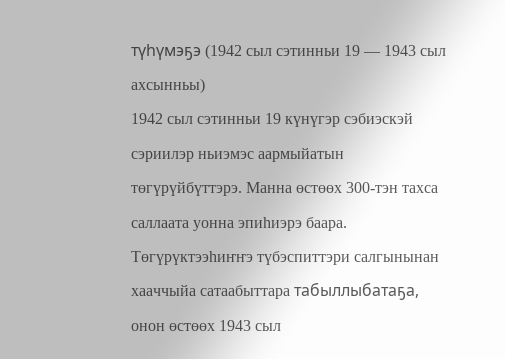түһүмэҕэ (1942 сыл сэтинньи 19 — 1943 сыл ахсынньы)
1942 сыл сэтинньи 19 күнүгэр сэбиэскэй сэриилэр ньиэмэс аармыйатын төгүрүйбүттэрэ. Манна өстөөх 300-тэн тахса саллаата уонна эпиһиэрэ баара.
Төгүрүктээһиҥҥэ түбэспиттэри салгынынан хааччыйа сатаабыттара табыллыбатаҕа, онон өстөөх 1943 сыл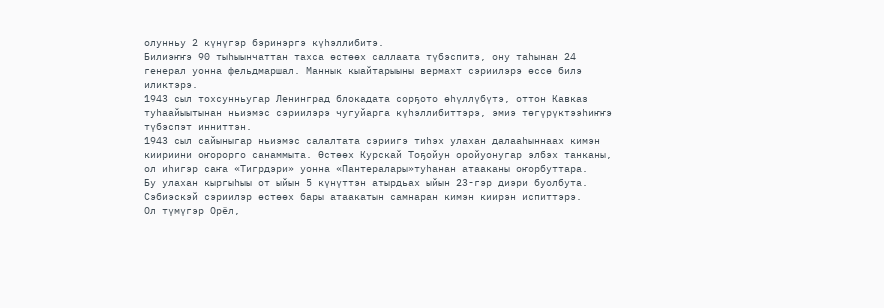олунньу 2 күнүгэр бэринэргэ күһэллибитэ.
Билиэҥҥэ 90 тыһыынчаттан тахса өстөөх саллаата түбэспитэ, ону таһынан 24 генерал уонна фельдмаршал. Маннык кыайтарыыны вермахт сэриилэрэ өссө билэ иликтэрэ.
1943 сыл тохсунньугар Ленинград блокадата сорҕото өһүллүбүтэ, оттон Кавказ туһаайыытынан ньиэмэс сэриилэрэ чугуйарга күһэллибиттэрэ, эмиэ төгүрүктээһиҥҥэ түбэспэт инниттэн.
1943 сыл сайыныгар ньиэмэс салалтата сэриигэ тиһэх улахан далааһыннаах кимэн киириини оҥорорго санаммыта. Өстөөх Курскай Тоҕойун оройуонугар элбэх танканы, ол иһигэр саҥа «Тигрдэри» уонна «Пантералары»туһанан атааканы оҥорбуттара.
Бу улахан кыргыһыы от ыйын 5 күнүттэн атырдьах ыйын 23-гэр диэри буолбута. Сэбиэскэй сэриилэр өстөөх бары атаакатын самнаран кимэн киирэн испиттэрэ.
Ол түмүгэр Орёл,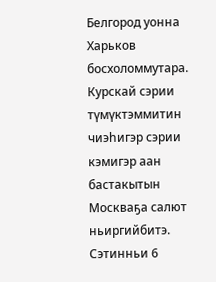Белгород уонна Харьков босхоломмутара. Курскай сэрии түмүктэммитин чиэһигэр сэрии кэмигэр аан бастакытын Москваҕа салют ньиргийбитэ.
Сэтинньи 6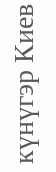күнүгэр Киев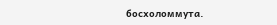босхоломмута.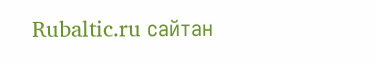Rubaltic.ru сайтан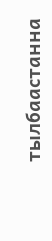тылбаастанна